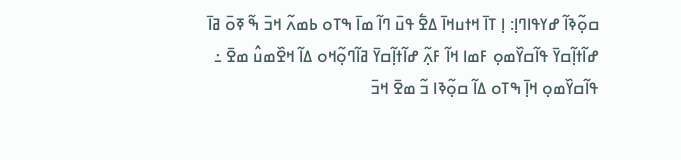ߛߋ߲߬ߢߊ߬ ߝߌߟߊߣߊ߲: ߊ߲ ߠߊ߫ ߞߙߎߞߊ߫ ߡߐ߱ ߟߎ߫ ߣߊ߬ ߘߊ߫ ߒߠߋ ߕߘߍ߬ ߞߏ߫ ߒ߬ ߧߋ߫ ߥߊ߫ ߝߊ߬ߙߊ߲߬ߛߌ߫ ߟߊ߬ߛߌ߰ߘߋ߲ ߓߘߊ ߞߊ߬ ߓߍ߲߬ ߝߊ߬ߙߊ߲߬ߛߌ߫ ߥߊ߬ߣߋ߲߬ߞߋ ߡߊ߬ ߞߐ߰ߘߎ߮ ߘߐ߫ ߸ ߟߊ߬ߛߌ߰ߘߋ߲ ߞߊ߲߫ ߒߠߋ ߡߊ߬ ߛߋ߲߬ߢߊ ߏ߬ ߘߐ߫ ߞߏ߫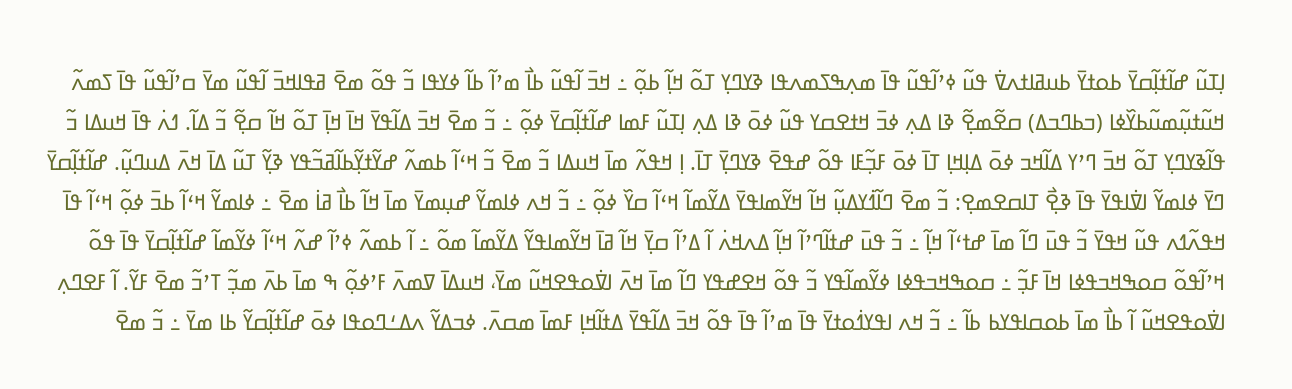ߊ߲ߠߎ߬ ߝߊ߬ߙߊ߲߬ߛߌ߫ ߕߋߙߌ߫ ߕߎߥߊߙߍߜ߭ ߟߎ߬ ߦߴߊ߬ߟߎ߬ ߟߊ߫ ߘߍ߲ߒߖߘߍߟߊ ߢߌߣߌ߲ ߠߋ߬ ߞߊ߲߬ ߕߋ߲߬ ߸ ߞߏ߫ ߊ߬ߟߎ߬ ߕߊ߯ ߘߴߊ߬ ߕߊ߬ ߦߌߟߊ ߏ߬ ߟߋ߬ ߘߐ߫ ߥߟߊߞߏ߫ ߊ߬ߟߎ߬ ߘߌ߫ ߛߴߊ߬ߟߎ߬ ߟߊ߫ ߖߘߍ߬ ߞߎ߬ߙߎ߲߬ߘߎ߬ߕߌ߰ߦߊ (ߏߕߣߏߡ) ߛߐ߬ߘߐ߲߬ ߢߊ ߡߍ߲ ߦߏ߫ ߞߙߐߛߌ ߟߎ߬ ߦߋ߫ ߢߊ ߡߍ߲ ߊ߲ߠߎ߬ ߓߘߊ ߝߊ߬ߙߊ߲߬ߛߌ߫ ߦߋ߲߬ ߸ ߏ߬ ߘߐ߫ ߞߏ߫ ߡߊ߬ߟߌ߫ ߞߊ߫ ߞߊ߲߫ ߠߋ߬ ߞߊ߬ ߛߐ߲߬ ߏ߬ ߡߊ߬. ߗߍ߭ ߟߊ߫ ߞߎߡߊ ߏ߬ ߟߊ߬ߢߌߣߌ߲ ߠߋ߬ ߞߏ߫ ߣߴߌ ߡߊ߬ߞߏ ߦߋ߫ ߡߊ߲ߞߊ߲ ߠߊ߫ ߦߋ߫ ߓߏ߲߬ߓߊ ߟߋ߬ ߝߟߐ߫ ߢߌߣߌ߲߫ ߠߊ߫. ߊ߲ ߞߟߍ߬ ߘߊ߫ ߞߎߡߊ ߏ߬ ߘߐ߫ ߏ߬ ߞߵߊ߬ ߕߘߍ߬ ߝߌ߬ߙߌ߲߬ߕߊ߬ߥߏ߬ߟߌ ߢߌ߲߬ ߠߎ߬ ߡߊ߫ ߞߍ߫ ߡߎߣߎ߲߬. ߝߊ߬ߙߊ߲߬ߛߌ߫ ߣߌ߫ ߦߊߘߌ߬ ߊߜ߭ߊߟߌ߫ ߟߊ߫ ߢߐ߲߯ ߠߊߛߐߘߐ߲: ߏ߬ ߘߐ߫ ߣߊ߬ߗ߭ߌߡߎ߲߬ ߞߊ߬ ߞߌ߬ߘߊߟߌ߫ ߡߌ߬ߘߊ߬ ߞߵߊ߬ ߛߌ߰ ߦߋ߲߬ ߸ ߏ߬ ߞߍ ߦߊߘߌ߬ ߝߎ߲ߘߌ߫ ߘߊ߫ ߞߊ߬ ߕߊ߯ ߥߊ߭ ߘߐ߫ ߸ ߦߊߘߌ߬ ߞߵߊ߬ ߕߏ߫ ߦߋ߲߬ ߞߵߊ߬ ߟߊ߫ ߞߟߍ߬ߗߍ ߟߎ߬ ߞߟߌ߫ ߏ߬ ߟߎ߫ ߣߊ߬ ߘߊ߫ ߝߙߵߊ߬ ߞߊ߲߬ ߸ ߏ߬ ߟߎ߫ ߝߙߊ߬ߣߴߊ߬ ߞߊ߲߬ ߡߍߞߍ߭ ߊ߬ ߡߴߊ߬ ߛߌ߲߫ ߞߊ߬ ߥߊ߫ ߞߌ߬ߘߊߟߌ߬ ߡߌ߬ߘߊ߬ ߘߋ߬ ߸ ߊ߬ ߕߘߍ߬ ߦߴߊ߬ ߝߍ߬ ߞߵߊ߬ ߦߌ߬ߘߊ߬ ߝߊ߬ߙߊ߲߬ߛߌ߫ ߟߊ߫ ߟߋ߬ ߞߴߊ߬ߟߋ߬ ߛߋߒߞߏߟߦߊ ߞߊ߫ ߓߏ߲߬ ߸ ߛߋߒߞߏߟߦߊ ߦߌ߬ߘߊ߬ߟߌ ߏ߬ ߟߋ߬ ߞߐߝߟߌ ߣߊ߬ ߘߊ߫ ߞߍ߫ ߊߜ߭ߋߟߐߞߎ߬ ߘߌ߫، ߞߎߡߊ߫ ߜߘߍ߫ ߓߴߦߋ߲߬ ߒ ߘߊ߫ ߕߍ߫ ߘߏ߲߬ ߠߴߏ߬ ߘߐ߫ ߓߌ߬. ߊ߬ ߓߐߣߍ߲ ߊߜ߭ߋߟߐߞߎ߬ ߊ߬ ߕߊ߯ ߘߊ߫ ߕߋߛߊߟߌߕ ߕߊ߬ ߸ ߏ߬ ߞߍ ߊߟߌߗ߭ߋߙߌ߫ ߟߊ߫ ߘߴߊ߬ ߟߊ߫ ߟߋ߬ ߞߏ߫ ߡߊ߬ߟߌ߫ ߡߙߊ߬ߞߊ߲ ߓߘߊ߫ ߘߛߍ߫. ߦߏߡߌ߬ ߍߡߑߣߋߟߊ ߦߋ߫ ߝߊ߬ߙߊ߲߬ߛߌ߬ ߕߊ ߘߌ߫ ߸ ߏ߬ ߘߐ߫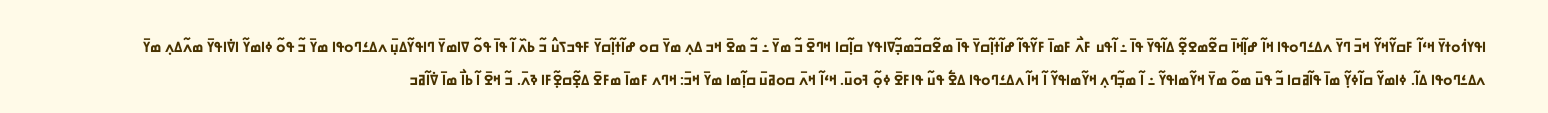ߊߟߌߗ߭ߋߙߌ߫ ߞߵߊ߬ ߓߛߌ߬ߞߌ߬ ߞߏ߫ ߣߌ߫ ߍߡߑߣߋߟߊ ߞߊ߬ ߝߊ߲߬ߞߊ߫ ߛߐ߬ߘߐߐ߲߬ ߡߊ߬ߟߌ߫ ߟߊ߫ ߸ ߊ߬ߟߎ ߓߍ߯ ߓߘߊ߫ ߓߌ߬ߟߊ߬ ߝߊ߬ߙߊ߲߬ߛߌ߫ ߟߊ߫ ߘߐ߬ߛߏ߬ߘߏ߲߬ߜߊߟߌ ߛߊ߲߬ߛߊ ߞߣߐ߫ ߏ߬ ߘߌ߫ ߸ ߏ߬ ߘߐ߫ ߞߏ ߡߍ߲ ߘߌ߫ ߛߋ ߝߊ߬ߙߊ߲߬ߛߌ߫ ߓߟߏߖߎ߮ ߏ߬ ߕߍ߰ ߊ߬ ߟߊ߫ ߟߋ߬ ߜߊߘߌ߫ ߣߊߟߌ߬ߡߎ߲߫ ߍߡߑߣߋߟߊ ߘߌ߫ ߏ߬ ߟߋ߬ ߦߊߘߌ߬ ߊߜ߭ߊߟߌ߫ ߘߍ߬ߡߍ߲ ߘߌ߫ ߍߡߑߣߋߟߊ ߡߊ߬. ߦߊߘߌ߬ ߛߊ߬ߦߌ߲߬ ߘߊ߫ ߟߊ߬ߥߛߊ ߏ߬ ߟߎ߫ ߘߋ߬ ߘߌ߫ ߞߌ߬ߘߊߟߌ߬ ߸ ߊ߬ ߘߏ߲߬ߣߍ߲ ߞߌ߬ߘߊߟߌ߬ ߊ߬ ߞߊ߬ ߍߡߑߣߋߟߊ ߡߐ߱ ߟߎ߬ ߟߊߓߐ߫ ߦߋ߲߬ ߔߋߎ߫. ߞߵߊ߬ ߞߍ߫ ߛߋߥߎ߫ ߛߊ߲߬ߘߊ ߘߌ߫ ߞߏ߫: ߞߣߍ ߓߘߊ߫ ߘߓߐ߫ ߡߐ߲߬ߛߐ߲߬ߓߊ ߢߍ߫. ߏ߬ ߞߐ߫ ߊ߬ ߕߊ߯ ߘߊ߫ ߜ߭ߊ߬ߥߏ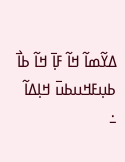ߡߌ߬ߘߊ߬ ߞߊ߬ ߓߊ߲߫ ߞߊ߬ ߕߊ߯ ߕߎ߲ߓߞߎߕߎ߫ ߞߊ߲ߡߊ߬ ߸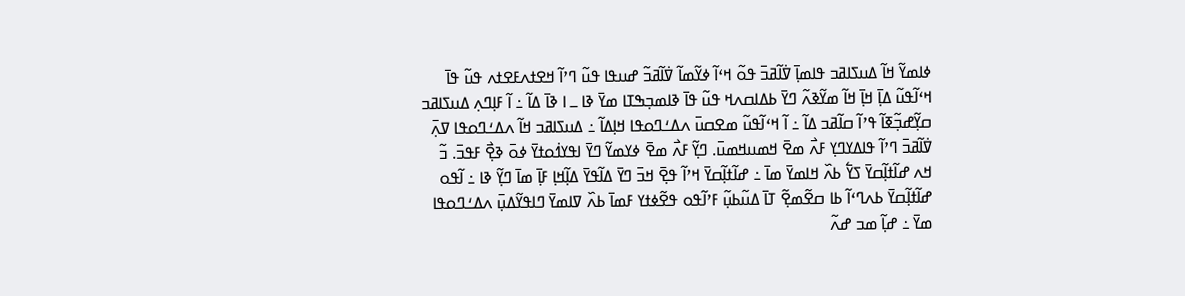ߦߊߘߌ߬ ߞߊ߬ ߡߎߖߊߥߏ ߟߊߘߊ߲߫ ߜ߭ߊ߬ߥߏ߫ ߟߋ߬ ߞߵߊ߬ ߦߌ߬ߘߊ߬ ߜ߭ߊ߬ߥߏ߬ ߝߎߟߊ ߟߎ߬ ߣߴߊ߬ ߞߐߙߍߓߐߙߍ ߟߎ߬ ߟߊ߫ ߞߵߊ߬ߟߎ߬ ߡߊ߲߫ ߞߊ߲߫ ߞߊ߬ ߘߌ߬ߢߍ߬ ߣߌ߫ ߕߡߊߛߍߞ ߟߎ߬ ߟߊ߫ ߢߊߘߏ߲ߒߠߊ ߘߌ߫ ߢߊ ߺ ߊ ߢߊ߫ ߡߊ߬ ߸ ߊ߬ ߓߊ߲ߣߍ߲ ߡߎߖߊߥߏ ߛߌ߲߬ߝߏ߲߬ߧߊ߬ ߟߴߊ߬ ߛߊ߬ߥߏ ߡߊ߬ ߸ ߊ߬ ߞߵߊ߬ߟߎ߬ ߘߐߛߎ߫ ߍߡߑߣߋߟߊ ߞߊ߲ߡߊ߬ ߸ ߡߎߖߊߥߏ ߞߊ߬ ߍߡߑߣߋߟߊ ߜߍ߲߫ ߜ߭ߊ߬ߥߏ߫ ߣߴߊ߬ ߟߊߡߌߣߌ߲ ߓߍ߯ ߘߐ߫ ߞߘߎߞߘߎ߫. ߣߌ߲߬ ߓߍ߯ ߘߐ߫ ߦߌߘߌ߬ ߣߌ߫ ߊߟߌߗ߭ߋߙߌ߫ ߦߋ߫ ߢߐ߲߯ ߓߟߏ߫. ߏ߬ ߞߍ ߝߊ߬ߙߊ߲߬ߛߌ߫ ߖߌ߱ ߕߍ߰ ߞߊߘߌ߫ ߘߊ߫ ߸ ߝߊ߬ߙߊ߲߬ߛߌ߫ ߞߴߊ߬ ߟߐ߲߫ ߞߏ߫ ߣߌ߫ ߡߊ߬ߟߌ߫ ߡߊ߲߬ߞߊ߲ ߓߊ߲߫ ߘߊ߫ ߣߌ߲߬ ߢߊ ߸ ߊ߬ߟߋ ߝߊ߬ߙߊ߲߬ߛߌ߫ ߕߍߣߵߊ߬ ߕߊ ߛߐ߬ߘߐ߲߬ ߠߊ߫ ߡߎ߬ߕߎ߲߬ ߓߴߊ߬ߟߋ ߟߐ߬ߦߙߌ ߓߘߊ߫ ߕߍ߰ ߜߊߘߌ߫ ߣߊߟߌ߬ߡߎ߲߫ ߍߡߑߣߋߟߊ ߘߌ߫ ߸ ߝߊ߲߬ ߘߏ ߝߍ߬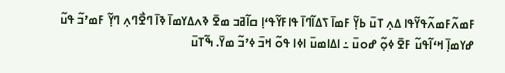ߓߘߍ߬ߓߘߍ߬ߟߌ߬ߟߊ ߡߍ߲ ߠߎ߫ ߕߌ߲߬ ߓߘߊ߫ ߖߡߊ߬ߣߊ߫ ߟߊߓߌ߬ߟߵߊ߲ ߛߊ߬ߥߏ ߘߐ߫ ߢߍߡߌߘߊ߫ ߢߊ߫ ߣߐ߯ߣߍ߲ ߣߌ߲߬ ߓߘߴߏ߬ ߟߎ߬ ߝߌߘߊ߲߫ ߞߵߊ߬ߟߎ߬ ߓߐ߫ ߦߋ߲߬ ߝߋߎ߫ ߸ ߊߡߊߘߎ߫ ߊߦߊ ߟߋ߬ ߞߏ߫ ߦߴߏ߬ ߘߌ߫. ߒ߬ߠߎ߫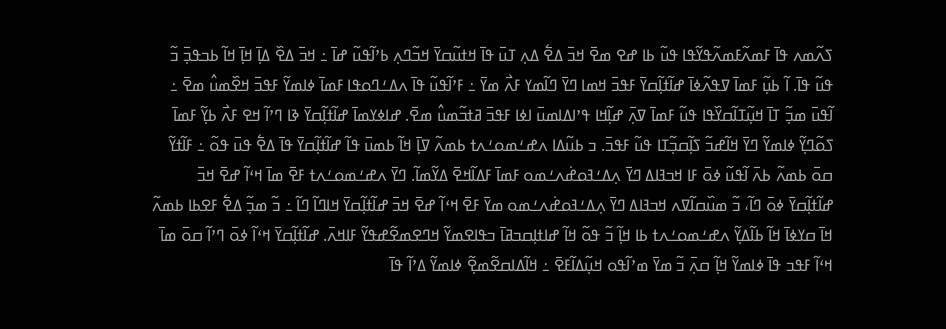ߖߍ߬ߘߍ ߟߊ߫ ߓߘߍ߬ߓߘߍ߬ߟߌ߬ߟߊ ߟߎ߬ ߕߊ ߝߐ ߘߐ߫ ߞߏ߫ ߡߐ߱ ߡߍ߲ ߠߎ߫ ߟߊ߫ ߞߙߎ߬ߛߌ߫ ߞߏ߬ߣߍ߲ ߕߴߊ߬ߟߎ߬ ߝߊ߫ ߸ ߞߏ߫ ߡߐ߰ ߡߊ߲߫ ߞߊ߲߫ ߞߊ߬ ߕߏߟߏ߲߫ ߏ߬ ߟߎ߬ ߟߊ߫. ߊ߬ ߕߎ߲߬ ߓߘߊ߫ ߜߟߍ߬ߦߊ߫ ߝߊ߬ߙߊ߲߬ߛߌ߫ ߓߟߏ߫ ߞߘߊ ߣߌ߫ ߣߊ߬ߘߌ ߓߍ߯ ߘߌ߫ ߸ ߓߴߊ߬ߟߎ߬ ߟߊ߫ ߍߡߑߣߋߟߊ ߓߘߊ߫ ߦߊߘߌ߬ ߓߟߏ߫ ߞߐ߰ߘߎ߮ ߘߐ߫ ߸ ߊ߬ߟߎ߫ ߘߏ߲߬ ߠߊ߫ ߞߎ߲߬ߠߊ߬ߛߌ߰ߟߊ ߟߎ߬ ߓߘߊ߫ ߜߍ߲߫ ߝߊ߲߬ߞߊ ߟߴߊߡߊߘߎ߫ ߊߦߊ ߓߟߏ߫ ߥߙߏ߬ߘߎ߮ ߘߐ߫. ߝߊߦߌߘߊ߫ ߝߊ߬ߙߊ߲߬ߛߌ߫ ߢߊ ߣߴߊ߬ ߞߐ ߓߍ߯ ߕߌ߲߬ ߓߘߊ߫ ߖߋ߬ߣߌ߲߬ ߦߊߘߌ߬ ߣߌ߫ ߞߊ߬ߝߏ߬ ߖߊ߲߬ߛߏ߲߬ߠߊ ߟߎ߬ ߓߟߏ߫. ߏ ߕߎ߬ߡߊ ߍߝߑߘߋߑߍߙ ߕߘߍ߬ ߜߊ߲߫ ߞߊ߬ ߕߘߎ߫ ߟߊ߬ ߝߊ߬ߙߊ߲߬ߛߌ߫ ߟߊ߫ ߡߐ߱ ߟߎ߫ ߟߋ߬ ߸ ߓߊ߬ߙߌ߬ ߛߋ߫ ߕߘߍ߬ ߕߍ߫ ߊ߬ߟߎ߬ ߦߋ߫ ߓߊ ߞߏߔߊߡ ߣߌ߫ ߍ߲ߡߑߔߋߝ߭ߍߑߘߋ ߓߘߊ߫ ߓߡߊ߬ߞߐ߫ ߡߌ߬ߘߊ߬. ߣߌ߫ ߍߝߑߘߋߑߍߙ ߓߐ߫ ߘߊ߫ ߞߵߊ߬ ߝߐ߫ ߞߏ߫ ߝߊ߬ߙߊ߲߬ߛߌ߫ ߦߋ߫ ߣߊ߬، ߏ߬ ߘߎ߰ߛߊ߬ߜߍ ߞߏߔߊߡ ߣߌ߫ ߍ߲ߡߑߔߋߝ߭ߍߑߘߋ ߘߌ߫ ߓߐ߫ ߞߵߊ߬ ߝߐ߫ ߞߏ߫ ߝߊ߬ߙߊ߲߬ߛߌ߫ ߞߊߣߊ߬ ߣߊ߬ ߸ ߏ߬ ߘߏ߲߬ ߡߐ߱ ߓߐߕߊ ߕߘߍ߬ ߞߊ߫ ߛߌߦߊ߫ ߞߊ߬ ߕߊ߬ߡߌ߲߬ ߍߝߑߘߋߑߍߙ ߕߊ ߞߊ߲߬ ߏ߬ ߟߋ߬ ߞߊ߬ ߝߊߙߊ߲ߛߏߥߊ߫ ߏߟߊߐߘߌ߬ ߞߣߐߘߐ߬ߝߟߌ߬ ߓߊߞߍ߫. ߝߊ߬ߙߊ߲߬ߛߌ߫ ߞߵߊ߬ ߦߋ߫ ߣߴߊ߬ ߛߋ߫ ߘߊ߫ ߞߵߊ߬ ߓߟߏ ߟߊ߫ ߦߊߘߌ߬ ߞߊ߲߬ ߛߍ߲߫ ߏ߬ ߘߌ߫ ߘߴߊ߬ߟߋ ߞߎ߲߬ߡߊ߬ߓߐ߫ ߸ ߞߊ߬ߡߊߛߐ߬ߘߐ߲߬ ߦߊߘߌ߬ ߡߴߊ߬ ߟߊ߫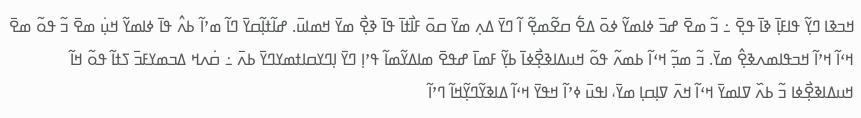ߞߏߢߊ ߣߌ߲߬ ߟߊߓߊ߲߫ ߢߊ߫ ߟߐ߲߫ ߸ ߏ߬ ߘߐ߫ ߝߏ߫ ߦߊߘߌ߬ ߦߋ߫ ߡߐ߱ ߛߐ߬ߘߐ߲߬ ߊ߬ ߣߌ߫ ߡߍ߲ ߘߌ߫ ߛߋ߫ ߓߊ߯ߙߊ߫ ߟߊ߫ ߢߐ߲߯ ߘߌ߫ ߞߘߊߎ߫. ߝߊ߬ߙߊ߲߬ߛߌ߫ ߣߊ߬ ߘߴߊ߬ ߕߍ߮ ߟߊ߫ ߦߊߘߌ߬ ߞߎ߲߭ ߘߐ߫ ߏ߬ ߟߋ߬ ߘߐ߫ ߞߵߊ߬ ߞߴߊ߬ ߞߏߟߊߘߍߢߐ߲߮ ߘߌ߫. ߏ߬ ߘߏ߲߬ ߞߵߊ߬ ߕߘߍ߬ ߟߋ߬ ߞߎߡߊߢߐ߲߯ߦߊ߫ ߕߌ߲߬ ߓߘߊ߫ ߝߟߐ߫ ߘߊߡߌ߬ߘߊ߬ ߟߴߊ߲ ߣߌ߫ ߊ߲ߣߌߛߊߙߘߌߣߌ߫ ߕߍ߫ ߸ ߛ߭ߍߞ ߡߏߘߌߓߏ߫ ߖߙߊ߬ ߟߋ߬ ߞߊ߬ ߞߎߡߊߢߐ߲߯ߦߊ ߏ߬ ߕߍ߰ ߜߊߘߌ߫ ߞߵߊ߬ ߞߍ߫ ߜߊ߲ߛߊ߲ ߘߌ߫، ߊߟߎ߫ ߦߴߊ߬ ߞߟߌ߫ ߞߵߊ߬ ߡߊߢߌ߬ߣߌ߲߬ߞߊ߬ ߣߴߊ߬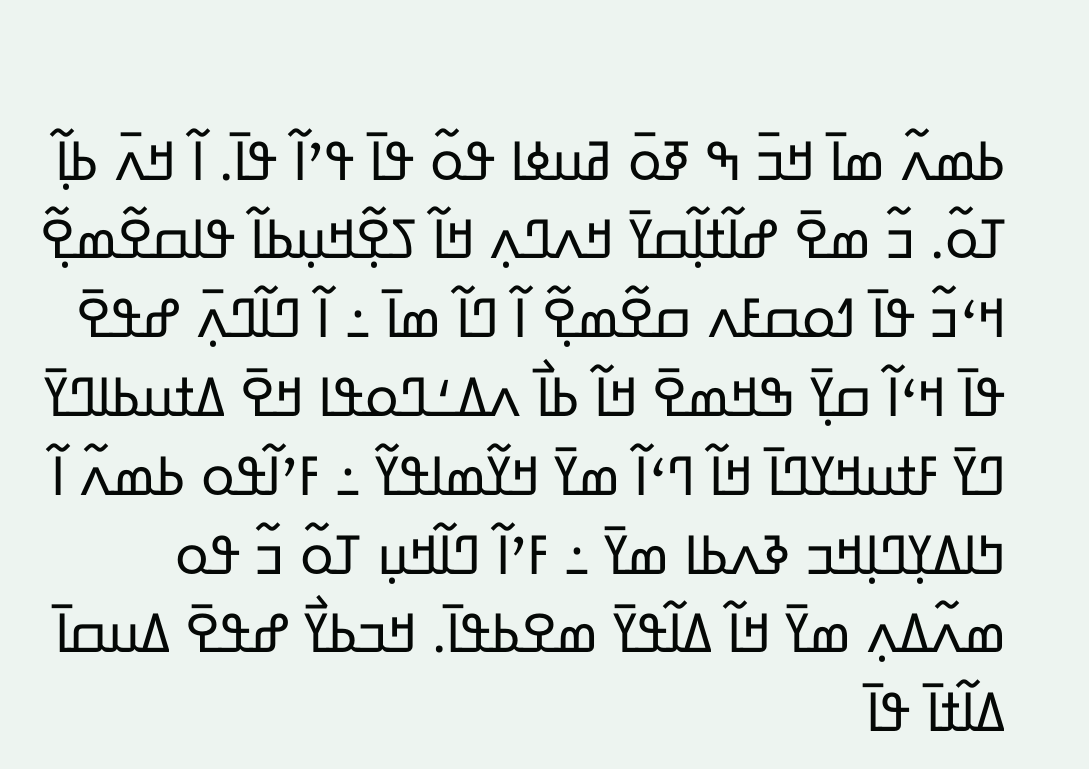ߕߘߍ߬ ߘߊ߫ ߞߏ߫ ߒ ߧߋ߫ ߥߎߦߊ ߟߋ߬ ߟߊ߫ ߟߴߊ߬ ߟߊ߫. ߊ߬ ߞߍ߫ ߕߊ߲߬ ߠߋ߬. ߏ߬ ߘߐ߫ ߝߊ߬ߙߊ߲߬ߛߌ߫ ߞߍߣߍ߲ ߞߊ߬ ߖߐ߲߬ߞߎ߲ߕߊ߬ ߟߊߛߐ߬ߘߐ߲߬ ߞߵߏ߬ ߟߊ߫ ߗߋߛߓߍ ߛߐ߬ߘߐ߲߬ ߊ߬ ߣߊ߬ ߘߊ߫ ߸ ߊ߬ ߣߊ߬ߣߍ߲߫ ߝߟߐ߫ ߟߊ߫ ߞߵߊ߬ ߛߌ߲߫ ߒߞߘߐ߫ ߞߊ߬ ߕߊ߯ ߍߡߑߣߋߟߊ ߞߐ߫ ߡߙߎߕߊߣߌ߫ ߣߌ߫ ߓߙߎߞߌߣߊ߫ ߞߊ߬ ߣߵߊ߬ ߘߌ߫ ߞߌ߬ߘߊߟߌ߬ ߸ ߓߴߊ߬ߟߋ ߕߘߍ߬ ߊ߬ ߤߊߡߌ߲ߣߊ߲ߞߏ ߢߍߕߊ ߘߌ߫ ߸ ߓߴߊ߬ ߣߊ߬ߞߎ߲ ߠߋ߬ ߏ߬ ߟߋ ߘߍ߬ߡߍ߲ ߘߌ߫ ߞߊ߬ ߡߊ߬ߟߌ߫ ߘߐߕߟߊ߫. ߞߏߕߌ߯ ߝߟߐ߫ ߡߎߛߊ߫ ߡߊ߬ߙߊ߫ ߟߊ߫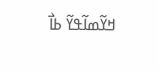ߞߌ߬ߘߊ߬ߟߌ߬ ߕߊ߯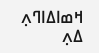ߞߘߊߡߊߣߍ߲ ߡߍ߲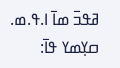ߥߟߏ߫ ߘߊ߫ ߊ.ߟ.ߘ. ߛߌ߲ߘߌ ߟߊ߫: